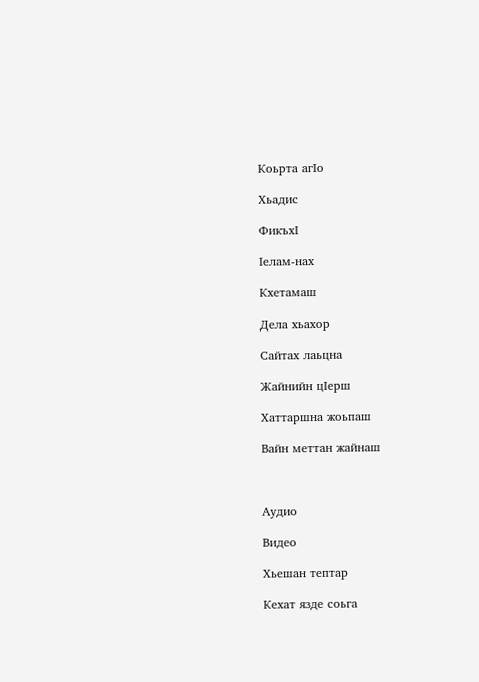Коьрта агIо

Хьадис

ФикъхI

Iелам-нах

Кхетамаш

Дела хьахор

Сайтах лаьцна

Жайнийн цIерш

Хаттаршна жоьпаш

Вайн меттан жайнаш



Аудио

Видео

Хьешан тептар

Кехат язде соьга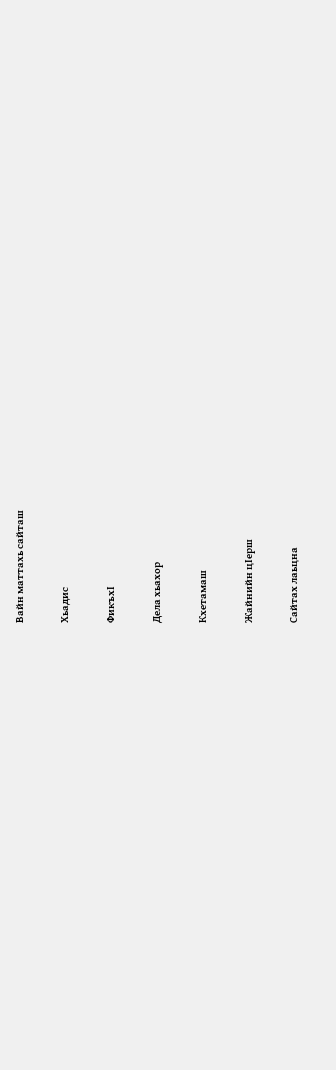Вайн маттахь сайташ

Хьадис

ФикъхI

Дела хьахор

Кхетамаш

Жайнийн цIерш

Сайтах лаьцна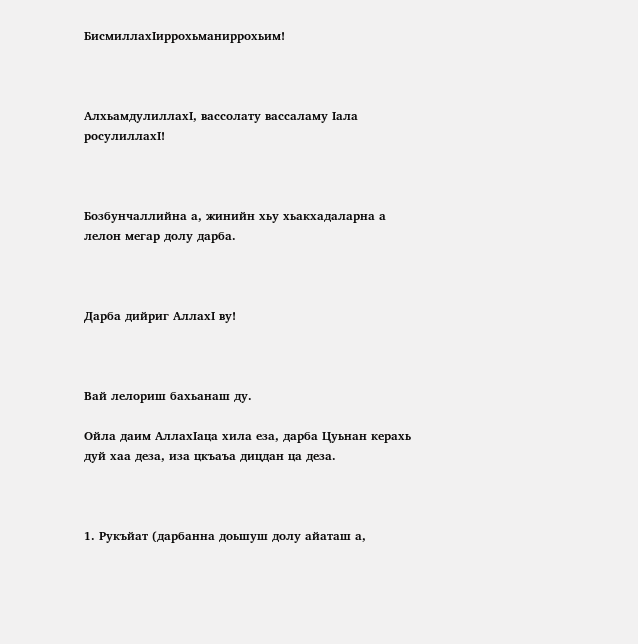БисмиллахIиррохьманиррохьим!



АлхьамдулиллахI, вассолату вассаламу Iала росулиллахI!



Бозбунчаллийна а, жинийн хьу хьакхадаларна а лелон мегар долу дарба.



Дарба дийриг АллахI ву!



Вай лелориш бахьанаш ду.

Ойла даим АллахIаца хила еза, дарба Цуьнан керахь дуй хаа деза, иза цкъаъа дицдан ца деза.



1. Рукъйат (дарбанна доьшуш долу айаташ а,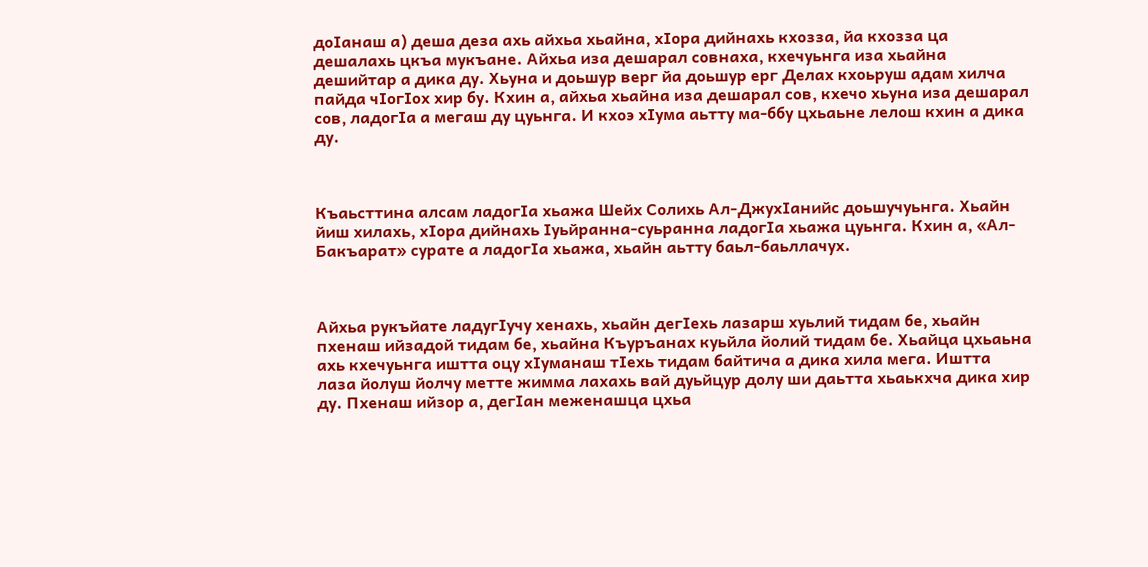доIанаш а) деша деза ахь айхьа хьайна, хIора дийнахь кхозза, йа кхозза ца дешалахь цкъа мукъане. Айхьа иза дешарал совнаха, кхечуьнга иза хьайна дешийтар а дика ду. Хьуна и доьшур верг йа доьшур ерг Делах кхоьруш адам хилча пайда чIогIох хир бу. Кхин а, айхьа хьайна иза дешарал сов, кхечо хьуна иза дешарал сов, ладогIа а мегаш ду цуьнга. И кхоэ хIума аьтту ма-ббу цхьаьне лелош кхин а дика ду.



Къаьсттина алсам ладогIа хьажа Шейх Солихь Ал-ДжухIанийс доьшучуьнга. Хьайн йиш хилахь, хIора дийнахь Iуьйранна-суьранна ладогIа хьажа цуьнга. Кхин а, «Ал-Бакъарат» сурате а ладогIа хьажа, хьайн аьтту баьл-баьллачух.



Айхьа рукъйате ладугIучу хенахь, хьайн дегIехь лазарш хуьлий тидам бе, хьайн пхенаш ийзадой тидам бе, хьайна Къуръанах куьйла йолий тидам бе. Хьайца цхьаьна ахь кхечуьнга иштта оцу хIуманаш тIехь тидам байтича а дика хила мега. Иштта лаза йолуш йолчу метте жимма лахахь вай дуьйцур долу ши даьтта хьаькхча дика хир ду. Пхенаш ийзор а, дегIан меженашца цхьа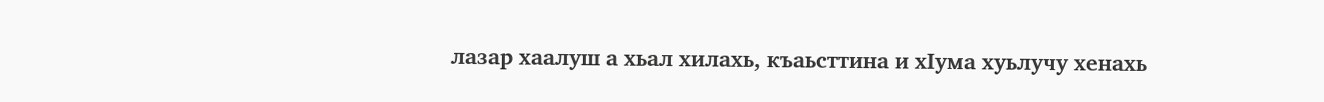лазар хаалуш а хьал хилахь, къаьсттина и хIума хуьлучу хенахь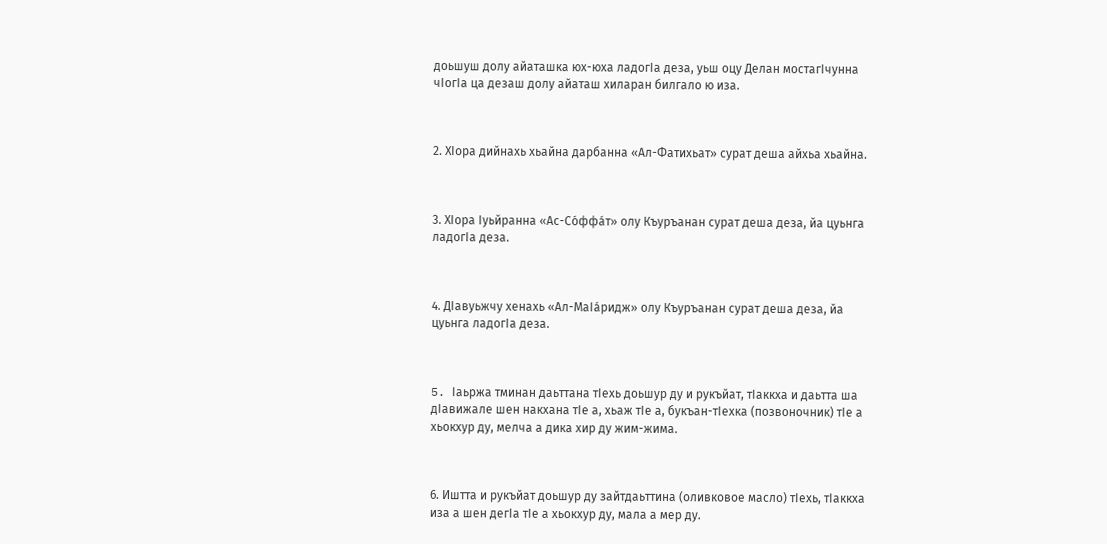доьшуш долу айаташка юх-юха ладогIа деза, уьш оцу Делан мостагIчунна чIогIа ца дезаш долу айаташ хиларан билгало ю иза.



2. ХIора дийнахь хьайна дарбанна «Ал-Фатихьат» сурат деша айхьа хьайна.



3. ХIора Iуьйранна «Ас-Со́ффа́т» олу Къуръанан сурат деша деза, йа цуьнга ладогIа деза.



4. ДIавуьжчу хенахь «Ал-МаIа́ридж» олу Къуръанан сурат деша деза, йа цуьнга ладогIа деза.



5. Iаьржа тминан даьттана тIехь доьшур ду и рукъйат, тIаккха и даьтта ша дIавижале шен накхана тIе а, хьаж тIе а, букъан-тIехка (позвоночник) тIе а хьокхур ду, мелча а дика хир ду жим-жима.



6. Иштта и рукъйат доьшур ду зайтдаьттина (оливковое масло) тIехь, тIаккха иза а шен дегIа тIе а хьокхур ду, мала а мер ду.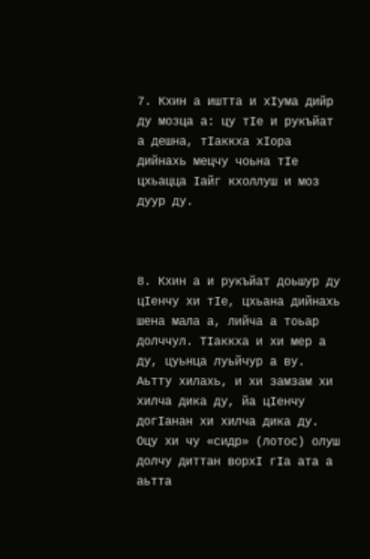7. Кхин а иштта и хIума дийр ду мозца а: цу тIе и рукъйат а дешна, тIаккха хIора дийнахь мецчу чоьна тIе цхьацца Iайг кхоллуш и моз дуур ду.



8. Кхин а и рукъйат доьшур ду цIенчу хи тIе, цхьана дийнахь шена мала а, лийча а тоьар долччул. ТIаккха и хи мер а ду, цуьнца луьйчур а ву. Аьтту хилахь, и хи замзам хи хилча дика ду, йа цIенчу догIанан хи хилча дика ду. Оцу хи чу «сидр» (лотос) олуш долчу диттан ворхI гIа ата а аьтта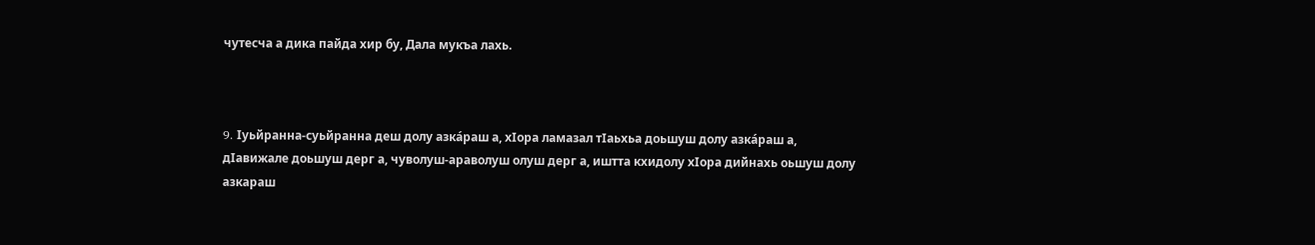чутесча а дика пайда хир бу, Дала мукъа лахь.



9. Iуьйранна-суьйранна деш долу азка́раш а, хIора ламазал тIаьхьа доьшуш долу азка́раш а, дIавижале доьшуш дерг а, чуволуш-араволуш олуш дерг а, иштта кхидолу хIора дийнахь оьшуш долу азкараш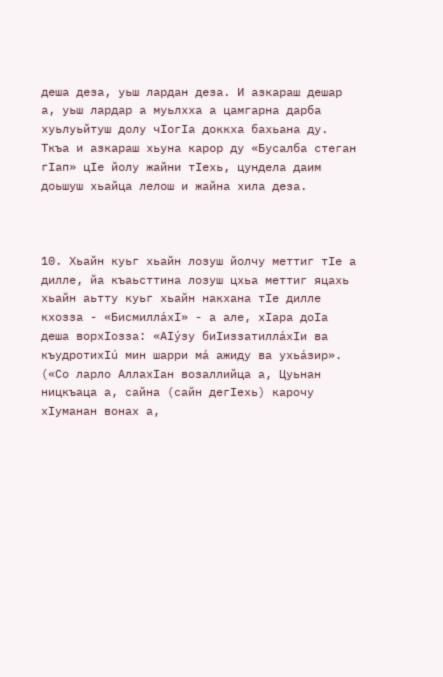деша деза, уьш лардан деза. И азкараш дешар а, уьш лардар а муьлхха а цамгарна дарба хуьлуьйтуш долу чIогIа доккха бахьана ду. Ткъа и азкараш хьуна карор ду «Бусалба стеган гIап» цIе йолу жайни тIехь, цундела даим доьшуш хьайца лелош и жайна хила деза.



10. Хьайн куьг хьайн лозуш йолчу меттиг тIе а дилле, йа къаьсттина лозуш цхьа меттиг яцахь хьайн аьтту куьг хьайн накхана тIе дилле кхозза - «БисмиллáхI» - а але, хIара доIа деша ворхIозза: «АIýзу биIиззатиллáхIи ва къудротихIú мин шарри мá ажиду ва ухьáзир». («Со ларло АллахIан возаллийца а, Цуьнан ницкъаца а, сайна (сайн дегIехь) карочу хIуманан вонах а,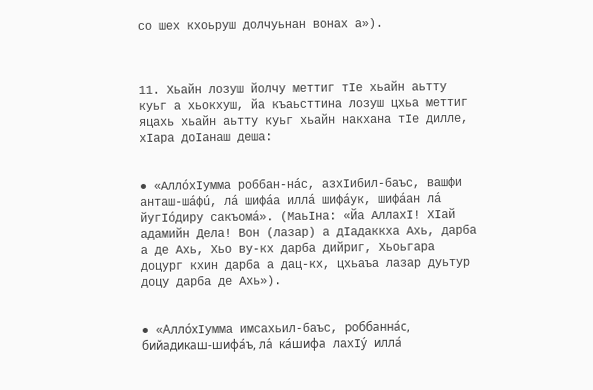со шех кхоьруш долчуьнан вонах а»).



11. Хьайн лозуш йолчу меттиг тIе хьайн аьтту куьг а хьокхуш, йа къаьсттина лозуш цхьа меттиг яцахь хьайн аьтту куьг хьайн накхана тIе дилле, хIара доIанаш деша:


● «АллóхIумма роббан-нáс, азхIибил-баъс, вашфи анташ-шáфú, лá шифáа иллá шифáук, шифáан лá йугIóдиру сакъомá». (МаьIна: «Йа АллахI! ХIай адамийн Дела! Вон (лазар) а дIадаккха Ахь, дарба а де Ахь, Хьо ву-кх дарба дийриг, Хьоьгара доцург кхин дарба а дац-кх, цхьаъа лазар дуьтур доцу дарба де Ахь»).


● «Алло́хIумма имсахьил-баъс, роббанна́с, бийадикаш-шифа́ъ, ла́ ка́шифа лахIу́ илла́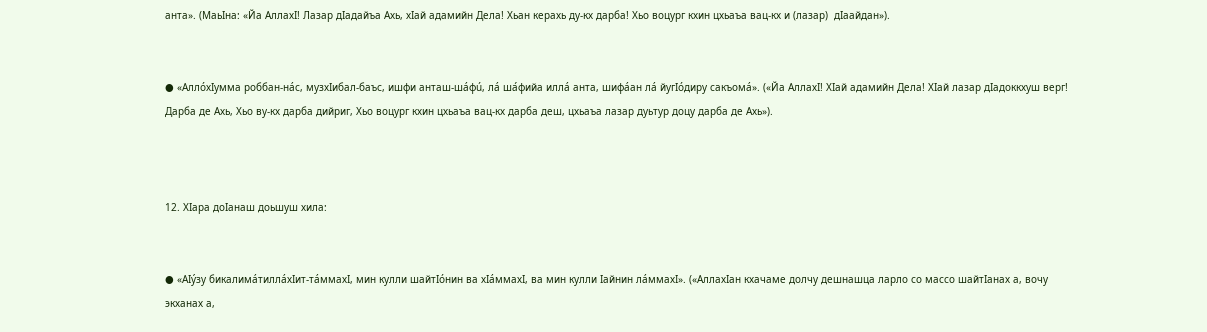анта». (МаьIна: «Йа АллахI! Лазар дIадайъа Ахь, хIай адамийн Дела! Хьан керахь ду-кх дарба! Хьо воцург кхин цхьаъа вац-кх и (лазар)  дIаайдан»).


● «АллóхIумма роббан-нáс, музхIибал-баъс, ишфи анташ-шáфú, лá ша́фийа иллá анта, шифáан лá йугIóдиру сакъомá». («Йа АллахI! ХIай адамийн Дела! ХIай лазар дIадоккхуш верг! Дарба де Ахь, Хьо ву-кх дарба дийриг, Хьо воцург кхин цхьаъа вац-кх дарба деш, цхьаъа лазар дуьтур доцу дарба де Ахь»).



12. ХIара доIанаш доьшуш хила:


● «АIýзу бикалимáтиллáхIит-тáммахI, мин кулли шайтIóнин ва хIáммахI, ва мин кулли Iайнин лáммахI». («АллахIан кхачаме долчу дешнашца ларло со массо шайтIанах а, вочу экханах а,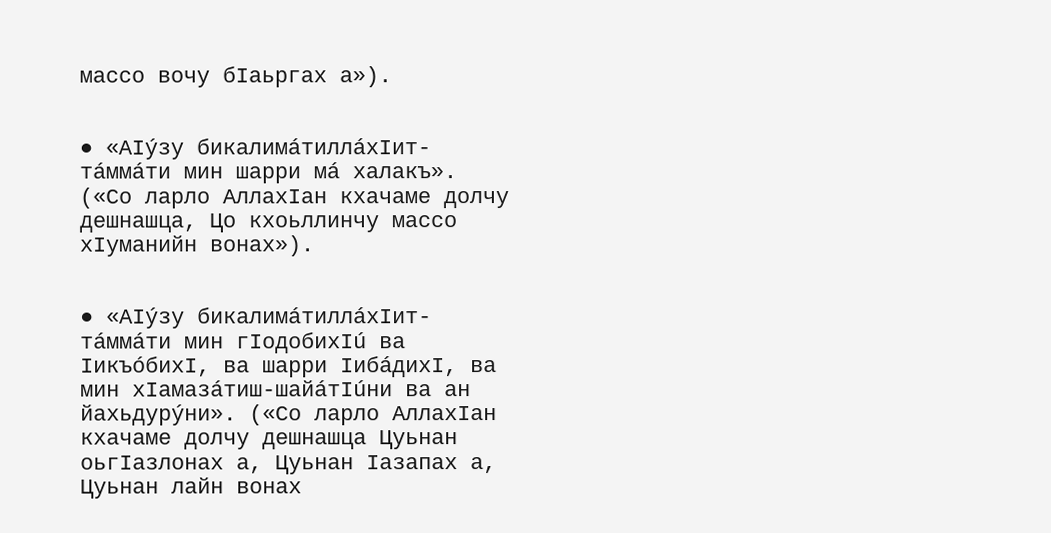массо вочу бIаьргах а»).


● «АIýзу бикалимáтиллáхIит-тáммáти мин шарри мá халакъ». («Со ларло АллахIан кхачаме долчу дешнашца, Цо кхоьллинчу массо хIуманийн вонах»).


● «АIýзу бикалимáтиллáхIит-тáммáти мин гIодобихIú ва IикъóбихI, ва шарри IибáдихI, ва мин хIамазáтиш-шайáтIúни ва ан йахьдурýни». («Со ларло АллахIан кхачаме долчу дешнашца Цуьнан оьгIазлонах а, Цуьнан Iазапах а, Цуьнан лайн вонах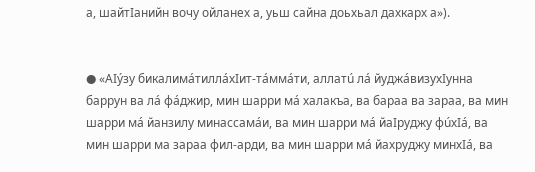а, шайтIанийн вочу ойланех а, уьш сайна доьхьал дахкарх а»).


● «АIýзу бикалимáтиллáхIит-тáммáти, аллатú лá йуджáвизухIунна баррун ва лá фáджир, мин шарри мá халакъа, ва бараа ва зараа, ва мин шарри мá йанзилу минассамáи, ва мин шарри мá йаIруджу фúхIá, ва мин шарри ма зараа фил-арди, ва мин шарри мá йахруджу минхIá, ва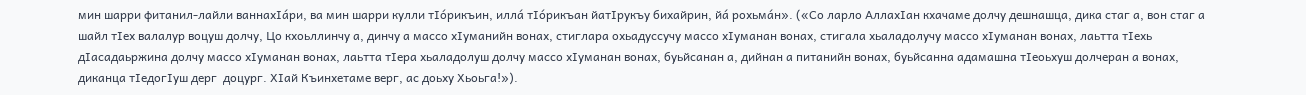мин шарри фитанил-лайли ваннахIáри, ва мин шарри кулли тIóрикъин, иллá тIóрикъан йатIрукъу бихайрин, йá рохьмáн». («Со ларло АллахIан кхачаме долчу дешнашца, дика стаг а, вон стаг а шайл тIех валалур воцуш долчу, Цо кхоьллинчу а, динчу а массо хIуманийн вонах, стиглара охьадуссучу массо хIуманан вонах, стигала хьаладолучу массо хIуманан вонах, лаьтта тIехь дIасадаьржина долчу массо хIуманан вонах, лаьтта тIера хьаладолуш долчу массо хIуманан вонах, буьйсанан а, дийнан а питанийн вонах, буьйсанна адамашна тIеоьхуш долчеран а вонах, диканца тIедогIуш дерг  доцург. ХIай Къинхетаме верг, ас доьху Хьоьга!»).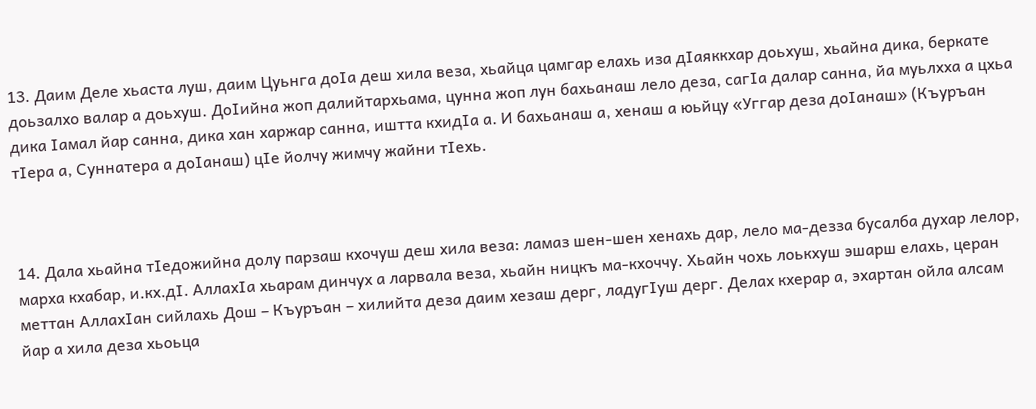13. Даим Деле хьаста луш, даим Цуьнга доIа деш хила веза, хьайца цамгар елахь иза дIаяккхар доьхуш, хьайна дика, беркате доьзалхо валар а доьхуш. ДоIийна жоп далийтархьама, цунна жоп лун бахьанаш лело деза, сагIа далар санна, йа муьлхха а цхьа дика Iамал йар санна, дика хан харжар санна, иштта кхидIа а. И бахьанаш а, хенаш а юьйцу «Уггар деза доIанаш» (Къуръан тIера а, Суннатера а доIанаш) цIе йолчу жимчу жайни тIехь.



14. Дала хьайна тIедожийна долу парзаш кхочуш деш хила веза: ламаз шен-шен хенахь дар, лело ма-дезза бусалба духар лелор, марха кхабар, и.кх.дI. АллахIа хьарам динчух а ларвала веза, хьайн ницкъ ма-кхоччу. Хьайн чохь лоькхуш эшарш елахь, церан меттан АллахIан сийлахь Дош – Къуръан – хилийта деза даим хезаш дерг, ладугIуш дерг. Делах кхерар а, эхартан ойла алсам йар а хила деза хьоьца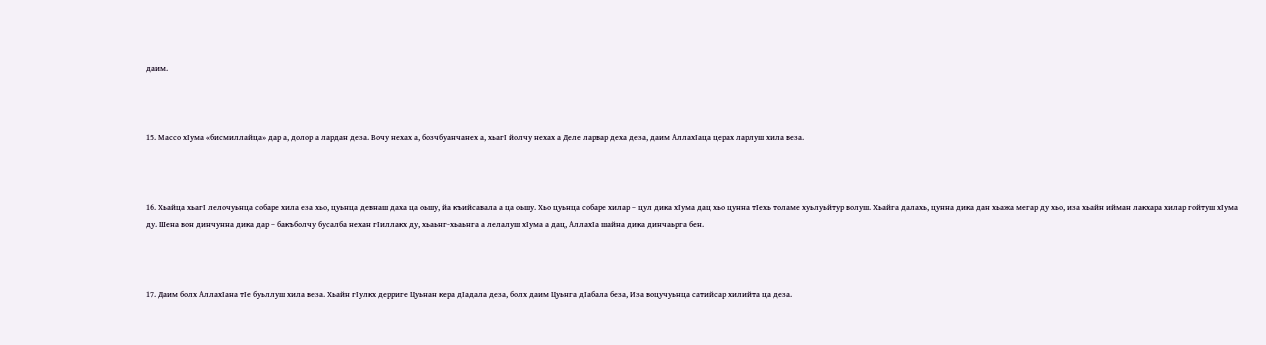даим.



15. Массо хIума «бисмиллайца» дар а, долор а лардан деза. Вочу нехах а, бозчбуанчанех а, хьагI йолчу нехах а Деле ларвар деха деза, даим АллахIаца церах ларлуш хила веза.



16. Хьайца хьагI лелочуьнца собаре хила еза хьо, цуьнца девнаш даха ца оьшу, йа къийсавала а ца оьшу. Хьо цуьнца собаре хилар – цул дика хIума дац хьо цунна тIехь толаме хуьлуьйтур волуш. Хьайга далахь, цунна дика дан хьажа мегар ду хьо, иза хьайн ийман лакхара хилар гойтуш хIума ду. Шена вон динчунна дика дар – бакъболчу бусалба нехан гIиллакх ду, хьаьнг-хьаьнга а лелалуш хIума а дац, АллахIа шайна дика динчаьрга бен.



17. Даим болх АллахIана тIе буьллуш хила веза. Хьайн гIулкх дерриге Цуьнан кера дIадала деза, болх даим Цуьнга дIабала беза, Иза воцучуьнца сатийсар хилийта ца деза.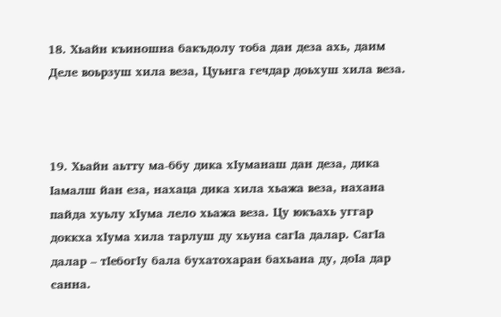18. Хьайн къиношна бакъдолу тоба дан деза ахь, даим Деле воьрзуш хила веза, Цуьнга гечдар доьхуш хила веза.



19. Хьайн аьтту ма-ббу дика хIуманаш дан деза, дика Iамалш йан еза, нахаца дика хила хьажа веза, нахана пайда хуьлу хIума лело хьажа веза. Цу юкъахь уггар доккха хIума хила тарлуш ду хьуна сагIа далар. СагIа далар – тIебогIу бала бухатохаран бахьана ду, доIа дар санна.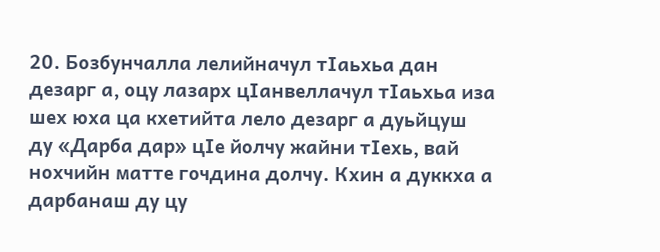20. Бозбунчалла лелийначул тIаьхьа дан дезарг а, оцу лазарх цIанвеллачул тIаьхьа иза шех юха ца кхетийта лело дезарг а дуьйцуш ду «Дарба дар» цIе йолчу жайни тIехь, вай нохчийн матте гочдина долчу. Кхин а дуккха а дарбанаш ду цу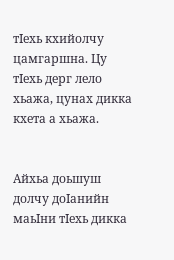тIехь кхийолчу цамгаршна. Цу тIехь дерг лело хьажа, цунах дикка кхета а хьажа.


Айхьа доьшуш долчу доIанийн маьIни тIехь дикка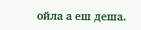ойла а еш деша.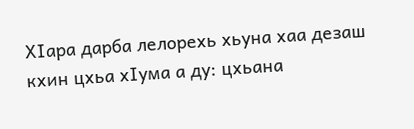ХIара дарба лелорехь хьуна хаа дезаш кхин цхьа хIума а ду: цхьана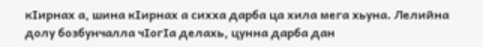кIирнах а, шина кIирнах а сихха дарба ца хила мега хьуна. Лелийна долу бозбунчалла чIогIа делахь, цунна дарба дан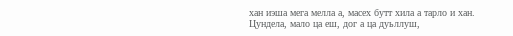хан иэша мега мелла а, масех бутт хила а тарло и хан. Цундела, мало ца еш, дог а ца дуьллуш,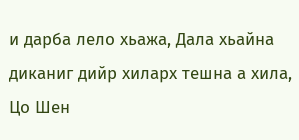и дарба лело хьажа, Дала хьайна диканиг дийр хиларх тешна а хила, Цо Шен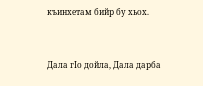къинхетам бийр бу хьох.



Дала гIо дойла, Дала дарба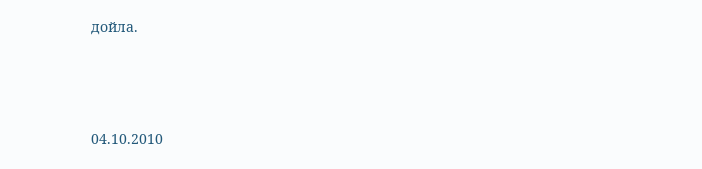дойла.



04.10.2010